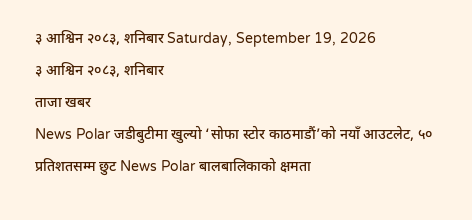३ आश्विन २०८३, शनिबार Saturday, September 19, 2026
३ आश्विन २०८३, शनिबार
ताजा खबर
News Polar जडीबुटीमा खुल्यो ‘सोफा स्टोर काठमाडौं’को नयाँ आउटलेट, ५० प्रतिशतसम्म छुट News Polar बालबालिकाको क्षमता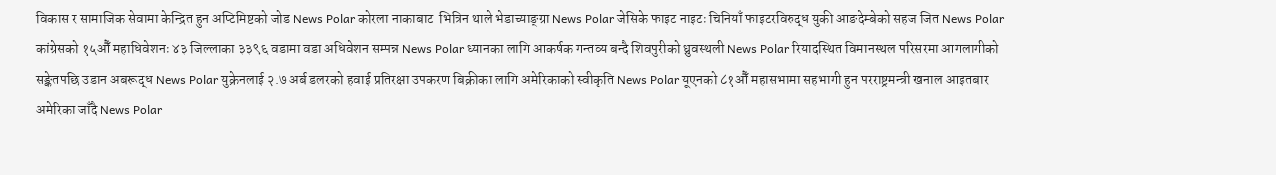विकास र सामाजिक सेवामा केन्द्रित हुन अप्टिमिष्टको जोड News Polar कोरला नाकाबाट  भित्रिन थाले भेडाच्याङ्ग्रा News Polar जेसिके फाइट नाइटः चिनियाँ फाइटरविरुद्ध युकी आङदेम्बेको सहज जित News Polar कांग्रेसको १५औँ महाधिवेशनः ४३ जिल्लाका ३३९६ वडामा वडा अधिवेशन सम्पन्न News Polar ध्यानका लागि आकर्षक गन्तव्य बन्दै शिवपुरीको ध्रुवस्थली News Polar रियादस्थित विमानस्थल परिसरमा आगलागीको सङ्केतपछि उडान अबरूद्ध News Polar युक्रेनलाई २.७ अर्ब डलरको हवाई प्रतिरक्षा उपकरण बिक्रीका लागि अमेरिकाको स्वीकृति News Polar यूएनको ८१औँ महासभामा सहभागी हुन परराष्ट्रमन्त्री खनाल आइतबार अमेरिका जाँदै News Polar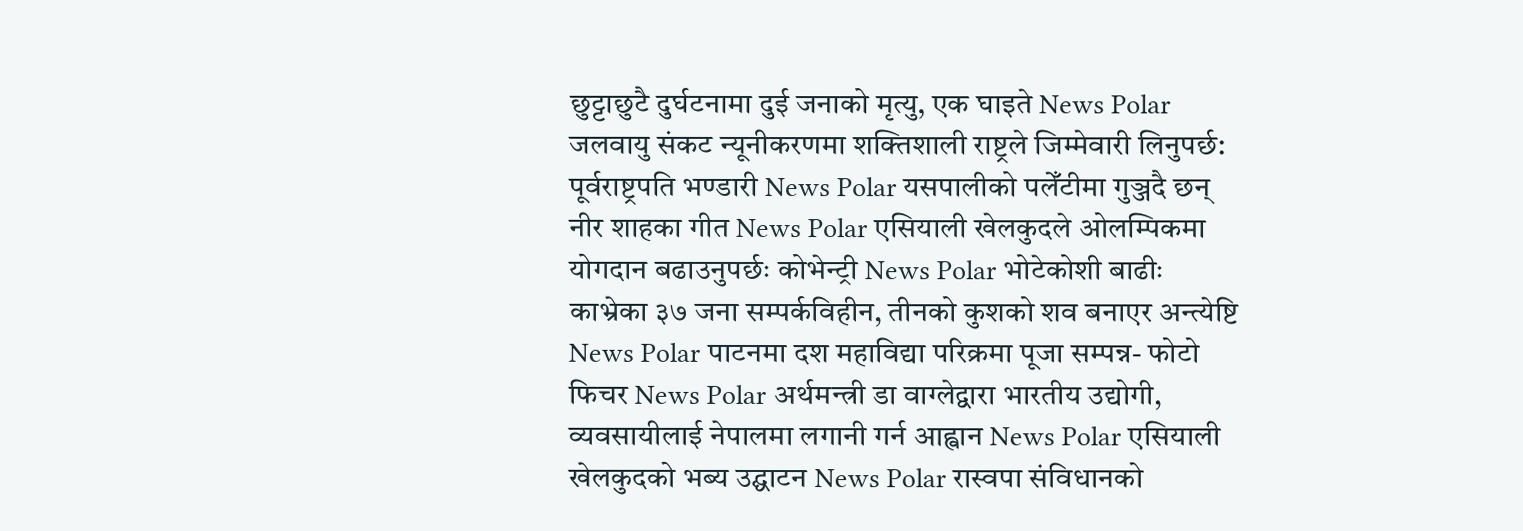छुट्टाछुटै दुर्घटनामा दुई जनाको मृत्यु, एक घाइते News Polar जलवायु संकट न्यूनीकरणमा शक्तिशाली राष्ट्रले जिम्मेवारी लिनुपर्छ: पूर्वराष्ट्रपति भण्डारी News Polar यसपालीको पलेँटीमा गुञ्जदै छन् नीर शाहका गीत News Polar एसियाली खेलकुदले ओलम्पिकमा योगदान बढाउनुपर्छः कोभेन्ट्री News Polar भोटेकोशी बाढीः काभ्रेका ३७ जना सम्पर्कविहीन, तीनको कुशको शव बनाएर अन्त्येष्टि News Polar पाटनमा दश महाविद्या परिक्रमा पूजा सम्पन्न- फोटो फिचर News Polar अर्थमन्त्री डा वाग्लेद्वारा भारतीय उद्योगी, व्यवसायीलाई नेपालमा लगानी गर्न आह्वान News Polar एसियाली खेलकुदको भब्य उद्घाटन News Polar रास्वपा संविधानको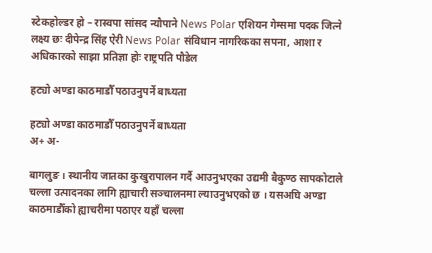स्टेकहोल्डर हो – रास्वपा सांसद न्यौपाने News Polar एशियन गेम्समा पदक जित्ने लक्ष्य छः दीपेन्द्र सिंह ऐरी News Polar संविधान नागरिकका सपना, आशा र अधिकारको साझा प्रतिज्ञा होः राष्ट्रपति पौडेल

हट्यो अण्डा काठमाडौँ पठाउनुपर्ने बाध्यता

हट्यो अण्डा काठमाडौँ पठाउनुपर्ने बाध्यता
अ+ अ-

बागलुङ । स्थानीय जातका कुखुरापालन गर्दै आउनुभएका उद्यमी बैकुण्ठ सापकोटाले चल्ला उत्पादनका लागि ह्याचारी सञ्चालनमा ल्याउनुभएको छ । यसअघि अण्डा काठमाडौँको ह्याचरीमा पठाएर यहाँ चल्ला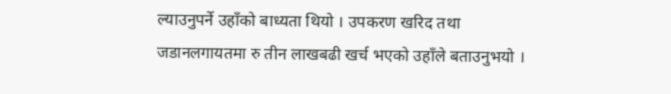ल्याउनुपर्ने उहाँको बाध्यता थियो । उपकरण खरिद तथा जडानलगायतमा रु तीन लाखबढी खर्च भएको उहाँले बताउनुभयो ।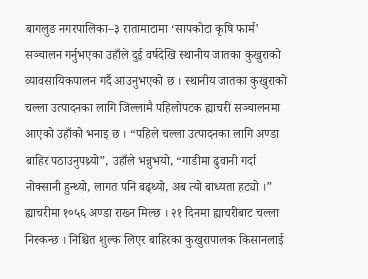बागलुङ नगरपालिका–३ रातामाटामा ‘सापकोटा कृषि फार्म’ सञ्चालन गर्नुभएका उहाँले दुई वर्षदेखि स्थानीय जातका कुखुराको व्यावसायिकपालन गर्दै आउनुभएको छ । स्थानीय जातका कुखुराको चल्ला उत्पादनका लागि जिल्लामै पहिलोपटक ह्याचरी सञ्चालनमा आएको उहाँको भनाइ छ । “पहिले चल्ला उत्पादनका लागि अण्डा बाहिर पठाउनुपथ्र्यो”, उहाँले भन्नुभयो, “गाडीमा ढुवानी गर्दा नोक्सानी हुन्थ्यो, लागत पनि बढ्थ्यो, अब त्यो बाध्यता हट्यो ।”
ह्याचरीमा १०५६ अण्डा राख्न मिल्छ । २१ दिनमा ह्याचरीबाट चल्ला निस्कन्छ । निश्चित शुल्क लिएर बाहिरका कुखुरापालक किसानलाई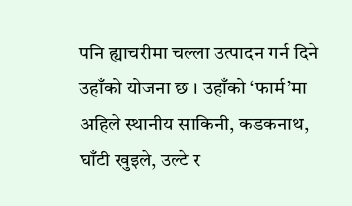पनि ह्याचरीमा चल्ला उत्पादन गर्न दिने उहाँको योजना छ । उहाँको ‘फार्म’मा अहिले स्थानीय साकिनी, कडकनाथ, घाँटी खुइले, उल्टे र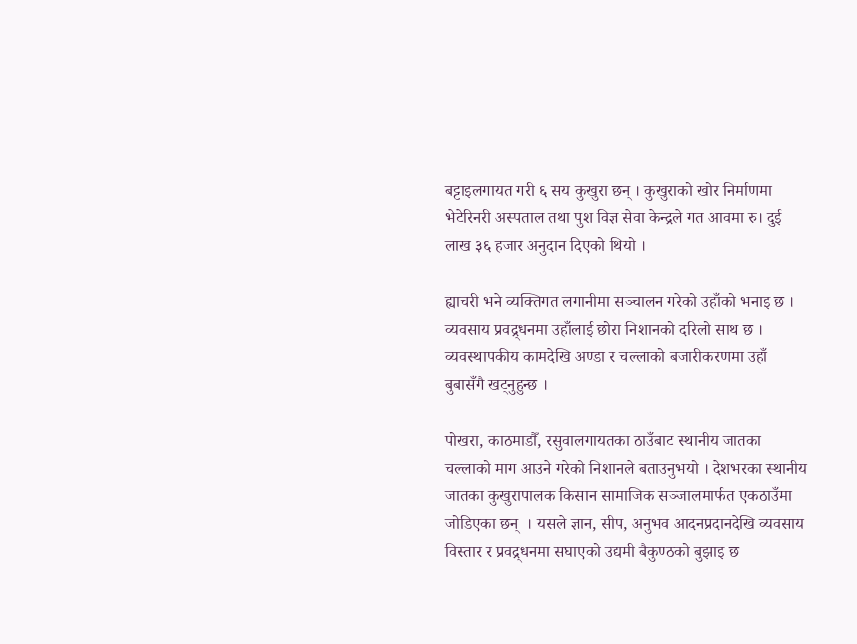बट्टाइलगायत गरी ६ सय कुखुरा छन् । कुखुराको खोर निर्माणमा भेटेरिनरी अस्पताल तथा पुश विज्ञ सेवा केन्द्रले गत आवमा रु। दुई लाख ३६ हजार अनुदान दिएको थियो ।

ह्याचरी भने व्यक्तिगत लगानीमा सञ्चालन गरेको उहाँको भनाइ छ । व्यवसाय प्रवद्र्धनमा उहाँलाई छोरा निशानको दरिलो साथ छ । व्यवस्थापकीय कामदेखि अण्डा र चल्लाको बजारीकरणमा उहाँ बुबासँगै खट्नुहुन्छ ।

पोखरा, काठमाडौँ, रसुवालगायतका ठाउँबाट स्थानीय जातका चल्लाको माग आउने गरेको निशानले बताउनुभयो । देशभरका स्थानीय जातका कुखुरापालक किसान सामाजिक सञ्जालमार्फत एकठाउँमा जोडिएका छन्  । यसले ज्ञान, सीप, अनुभव आदनप्रदानदेखि व्यवसाय विस्तार र प्रवद्र्धनमा सघाएको उद्यमी बैकुण्ठको बुझाइ छ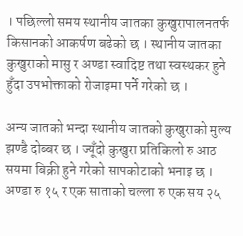। पछिल्लो समय स्थानीय जातका कुखुरापालनतर्फ किसानको आकर्षण बढेको छ । स्थानीय जातका कुखुराको मासु र अण्डा स्वादिष्ट तथा स्वस्थकर हुने हुँदा उपभोक्ताको रोजाइमा पर्ने गरेको छ ।

अन्य जातको भन्दा स्थानीय जातको कुखुराको मुल्य झण्डै दोब्बर छ । ज्यूँदो कुखुरा प्रतिकिलो रु आठ सयमा बिक्री हुने गरेको सापकोटाको भनाइ छ । अण्डा रु १५ र एक साताको चल्ला रु एक सय २५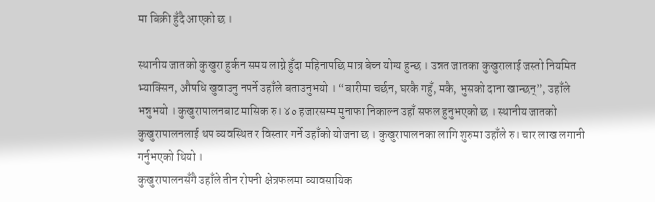मा बिक्री हुँदै आएको छ ।

स्थानीय जातको कुखुरा हुर्कन समय लाग्ने हुँदा महिनापछि मात्र बेच्न योग्य हुन्छ । उन्नत जातका कुखुरालाई जस्तो नियमित भ्याक्सिन, औषधि खुवाउनु नपर्ने उहाँले बताउनुभयो । “बारीमा चर्छन, घरकै गहुँ, मकै, भुसको दाना खान्छन्”, उहाँले भन्नुभयो । कुखुरापालनबाट मासिक रु। ४० हजारसम्म मुनाफा निकाल्न उहाँ सफल हुनुभएको छ । स्थानीय जातको कुखुरापालनलाई थप व्यवस्थित र विस्तार गर्ने उहाँको योजना छ । कुखुरापालनका लागि शुरुमा उहाँले रु। चार लाख लगानी गर्नुभएको थियो ।
कुखुरापालनसँगै उहाँले तीन रोपनी क्षेत्रफलमा व्यावसायिक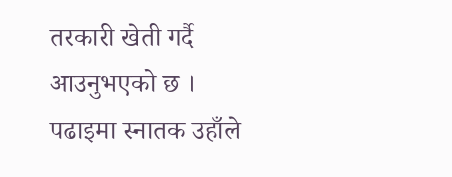तरकारी खेती गर्दै आउनुभएको छ । पढाइमा स्नातक उहाँले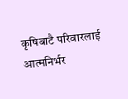कृषिबाटै परिवारलाई आत्मनिर्भर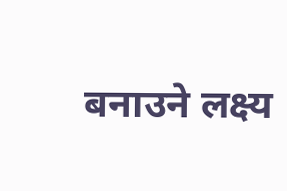बनाउने लक्ष्य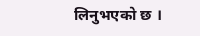लिनुभएको छ ।